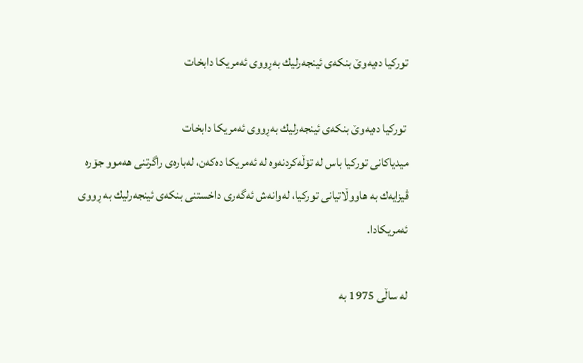توركیا دەیەوێ بنكەی ئینجەرلیك بەڕووی ئەمریكا دابخات

 توركیا دەیەوێ بنكەی ئینجەرلیك بەڕووی ئەمریكا دابخات
میدیاكانی توركیا باس له‌ تۆڵەكردنەوە لە ئه‌مریكا دەكەن، له‌باره‌ی راگرتنی هه‌موو جۆره‌ ڤیزایه‌ك به‌ هاووڵاتیانی توركیا، لەوانەش ئەگەری داخستنی بنكه‌ی ئینجه‌رلیك به‌ ڕووی ئه‌مریكادا.

له‌ ساڵی 1975 به‌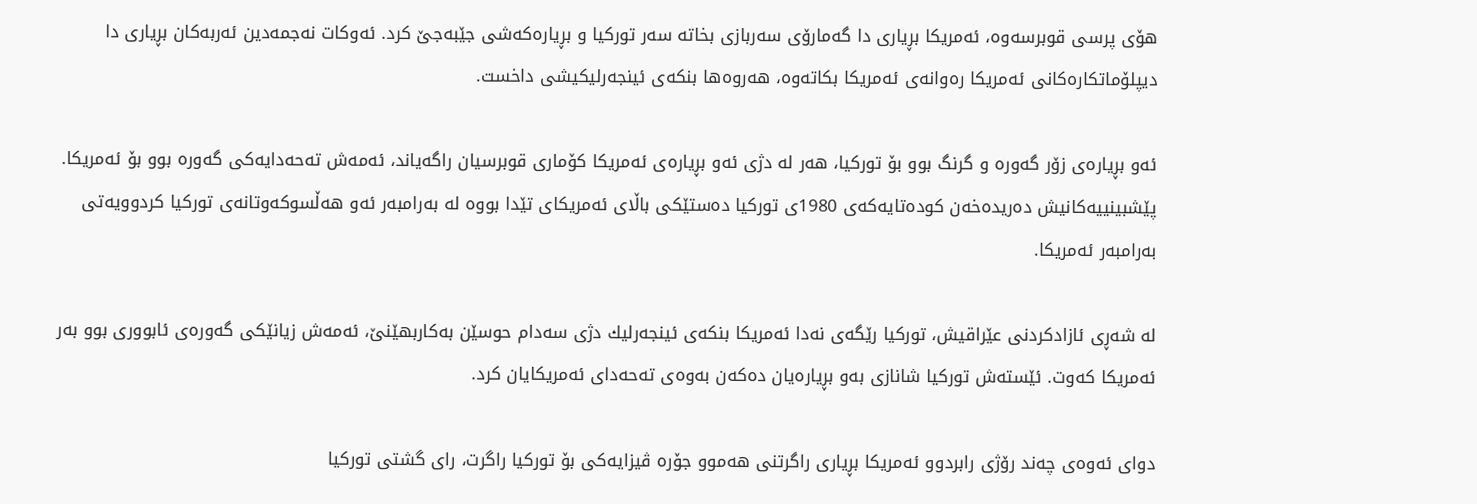هۆی پرسی قوبرسه‌وه‌، ئه‌مریكا بڕیاری دا گه‌مارۆی سه‌ربازی بخاته‌ سه‌ر توركیا و بڕیاره‌كه‌شی جێبه‌جێ كرد. ئه‌وكات نه‌جمه‌دین ئه‌ربه‌كان بڕیاری دا دیپلۆماتكاره‌كانی ئه‌مریكا ره‌وانه‌ی ئه‌مریكا بكاته‌وه‌، هه‌روه‌ها بنكه‌ی ئینجه‌رلیكیشی داخست.

ئه‌و بڕیاره‌ی زۆر گه‌وره‌ و گرنگ بوو بۆ توركیا، هه‌ر له‌ دژی ئه‌و بڕیاره‌ی ئه‌مریكا كۆماری قوبرسیان راگه‌یاند، ئه‌مه‌ش ته‌حه‌دایه‌كی گه‌وره‌ بوو بۆ ئه‌مریكا. پێشبینییه‌كانیش ده‌ریده‌خه‌ن كوده‌تایه‌كه‌ی 1980ی توركیا ده‌ستێكی باڵای ئه‌مریكای تێدا بووه‌ له‌ به‌رامبه‌ر ئه‌و هه‌ڵسوكه‌وتانه‌ی توركیا كردوویه‌تی به‌رامبه‌ر ئه‌مریكا.

له‌ شه‌ڕی ئازادكردنی عێراقیش، توركیا رێگه‌ی نه‌دا ئه‌مریكا بنكه‌ی ئینجه‌رلیك دژی سه‌دام حوسێن به‌كاربهێنێ، ئه‌مه‌ش زیانێكی گه‌وره‌ی ئابووری بوو به‌ر ئه‌مریكا كه‌وت. ئێستەش توركیا شانازی به‌و بڕیاره‌یان ده‌كه‌ن به‌وه‌ی ته‌حه‌دای ئه‌مریكایان كرد.

دوای ئه‌وه‌ی چه‌ند رۆژی رابردوو ئه‌مریكا بڕیاری راگرتنی هه‌موو جۆره‌ ڤیزایه‌كی بۆ توركیا راگرت، رای گشتی توركیا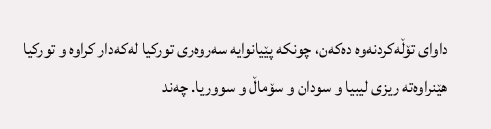داوای تۆڵه‌كردنه‌وه‌ ده‌كه‌ن، چونكه‌ پێیانوایه‌ سه‌روه‌ری توركیا له‌كه‌دار كراوه‌ و توركیا هێنراوه‌ته‌ ریزی لیبیا و سودان و سۆماڵ و سووریا. چه‌ند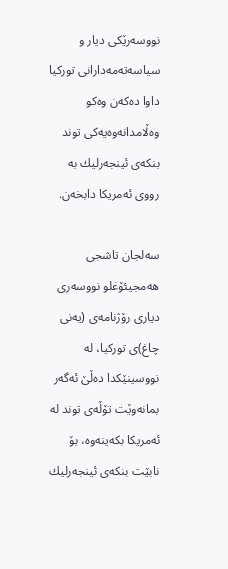نووسه‌رێكی دیار و سیاسه‌ته‌مه‌دارانی توركیا داوا ده‌كه‌ن وه‌كو وه‌ڵامدانه‌وه‌یه‌كی توند بنكه‌ی ئینجه‌رلیك به‌ رووی ئه‌مریكا دابخه‌ن.

سه‌لجان تاشجی هه‌مجیئۆغلو نووسه‌ری دیاری رۆژنامه‌ی (یه‌نی چاغ)ی توركیا، له‌ نووسینێكدا ده‌ڵێ ئه‌گه‌ر بمانه‌وێت تۆڵه‌ی توند له‌ ئه‌مریكا بكه‌ینه‌وه‌، بۆ نابێت بنكه‌ی ئینجه‌رلیك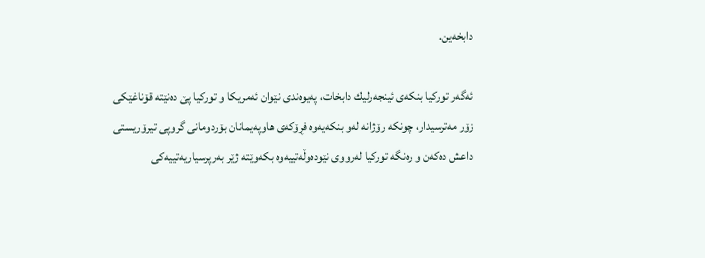دابخه‌ین.

ئه‌گه‌ر توركیا بنكه‌ی ئینجه‌رلیك دابخات، په‌یوه‌ندی نێوان ئه‌مریكا و توركیا پێ ده‌نێته‌ قۆناغێكی زۆر مه‌ترسیدار، چونكه‌ رۆژانه‌ له‌و بنكه‌یه‌وه‌ فڕۆكه‌ی هاوپه‌یمانان بۆردومانی گروپی تیرۆریستی داعش ده‌كه‌ن و ره‌نگه‌ توركیا له‌رووی نێوده‌وڵه‌تییه‌وه‌ بكه‌وێته‌ ژێر به‌رپرسیاریه‌تییه‌كی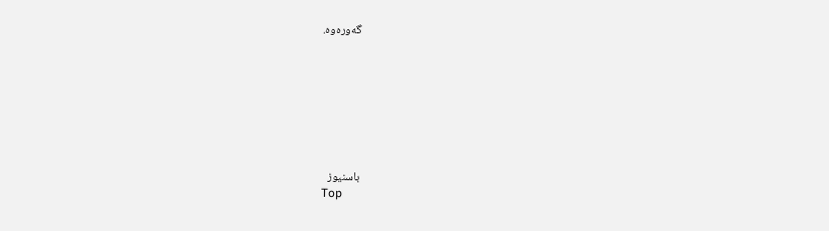گه‌وره‌وه‌.








باسنيوز
Top